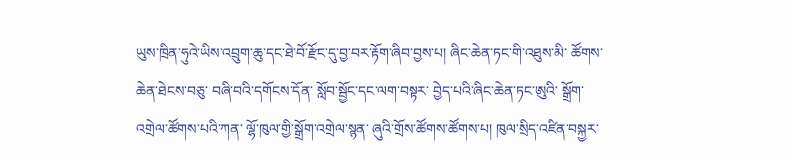ཡུས་ཁྲིན་ཧུའེ་ཡིས་འབྲུག་ཆུ་དང་ཐེ་བོ་རྫོང་དུ་བྱ་བར་རྟོག་ཞིབ་བྱས་པ། ཞིང་ཆེན་ཏང་གི་འཐུས་མི་ ཚོགས་ཆེན་ཐེངས་བཅུ་ བཞི་བའི་དགོངས་དོན་ སློབ་སྦྱོང་དང་ལག་བསྟར་ བྱེད་པའི་ཞིང་ཆེན་ཏང་ཨུའི་ སྒྲོག་འགྲེལ་ཚོགས་པའི་ཀན་ ལྷོ་ཁུལ་གྱི་སྒྲོག་འགྲེལ་སྙན་ ཞུའི་གྲོས་ཚོགས་ཚོགས་པ། ཁུལ་སྲིད་འཛིན་བསྐྱར་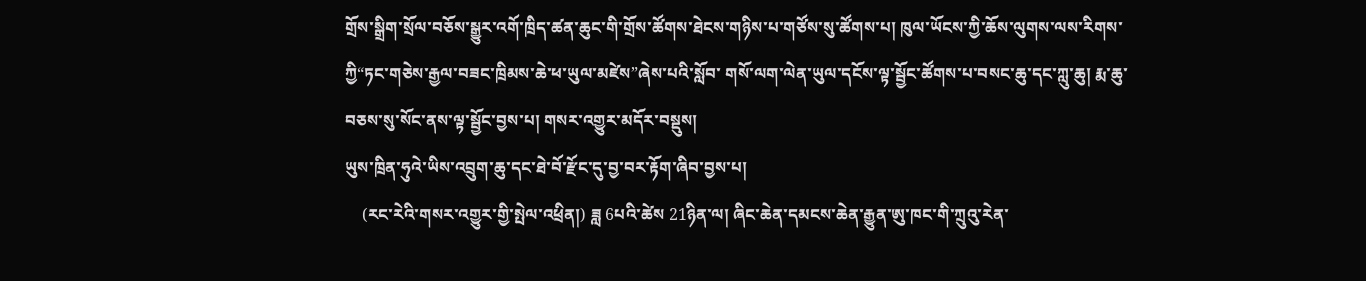གྲོས་སྒྲིག་སྲོལ་བཅོས་སྒྱུར་འགོ་ཁྲིད་ཚན་ཆུང་གི་གྲོས་ཚོགས་ཐེངས་གཉིས་པ་གཙོས་སུ་ཚོགས་པ། ཁུལ་ཡོངས་ཀྱི་ཆོས་ལུགས་ལས་རིགས་ཀྱི“ཏང་གཅེས་རྒྱལ་བཟང་ཁྲིམས་ཆེ་ཕ་ཡུལ་མཛེས”ཞེས་པའི་སློབ་ གསོ་ལག་ལེན་ཡུལ་དངོས་ལྟ་སྦྱོང་ཚོགས་པ་བསང་ཆུ་དང་ཀླུ་ཆུ། རྨ་ཆུ་བཅས་སུ་སོང་ནས་ལྟ་སྦྱོང་བྱས་པ། གསར་འགྱུར་མདོར་བསྡུས།
ཡུས་ཁྲིན་ཧུའེ་ཡིས་འབྲུག་ཆུ་དང་ཐེ་བོ་རྫོང་དུ་བྱ་བར་རྟོག་ཞིབ་བྱས་པ།
    (རང་རེའི་གསར་འགྱུར་གྱི་སྤེལ་འཕྲིན།) ཟླ 6པའི་ཚེས 21ཉིན་ལ། ཞིང་ཆེན་དམངས་ཆེན་རྒྱུན་ཨུ་ཁང་གི་ཀྲུའུ་རེན་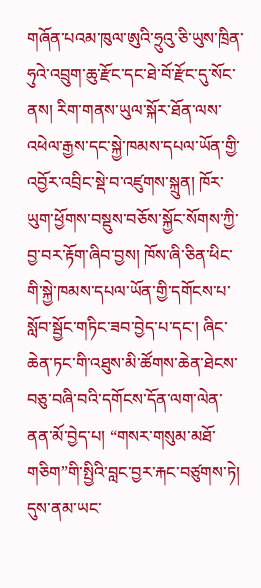གཞོན་པའམ་ཁུལ་ཨུའི་ཧྲུའུ་ཅི་ཡུས་ཁྲིན་ཧུའེ་འབྲུག་ཆུ་རྫོང་དང་ཐེ་བོ་རྫོང་དུ་སོང་ནས། རིག་གནས་ཡུལ་སྐོར་ཐོན་ལས་འཕེལ་རྒྱས་དང་སྐྱེ་ཁམས་དཔལ་ཡོན་གྱི་འབྱོར་འབྲིང་སྡེ་བ་འཛུགས་སྐྲུན། ཁོར་ཡུག་ཕྱོགས་བསྡུས་བཅོས་སྐྱོང་སོགས་ཀྱི་བྱ་བར་རྟོག་ཞིབ་བྱས། ཁོས་ཞི་ཅིན་ཕིང་གི་སྐྱེ་ཁམས་དཔལ་ཡོན་གྱི་དགོངས་པ་སློབ་སྦྱོང་གཏིང་ཟབ་བྱེད་པ་དང་། ཞིང་ཆེན་ཏང་གི་འཐུས་མི་ཚོགས་ཆེན་ཐེངས་བཅུ་བཞི་བའི་དགོངས་དོན་ལག་ལེན་ནན་མོ་བྱེད་པ། “གསར་གསུམ་མཐོ་གཅིག”གི་སྤྱིའི་བླང་བྱར་རྐང་བཙུགས་ཏེ། དུས་ནམ་ཡང་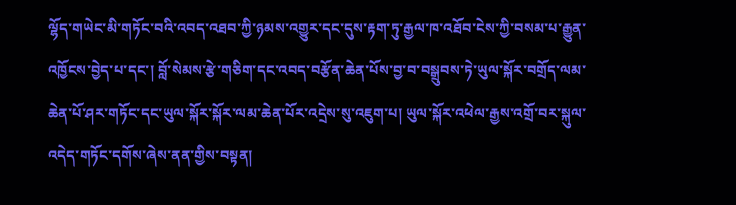ལྷོད་གཡེང་མི་གཏོང་བའི་འབད་འཐབ་ཀྱི་ཉམས་འགྱུར་དང་དུས་རྟག་ཏུ་རྒྱལ་ཁ་འཐོབ་ངེས་ཀྱི་བསམ་པ་རྒྱུན་འཁྱོངས་བྱེད་པ་དང་། བློ་སེམས་རྩེ་གཅིག་དང་འབད་བརྩོན་ཆེན་པོས་བྱ་བ་བསྒྲུབས་ཏེ་ཡུལ་སྐོར་བགྲོད་ལམ་ཆེན་པོ་ཤར་གཏོང་དང་ཡུལ་སྐོར་སྐོར་ལམ་ཆེན་པོར་འདྲེས་སུ་འཇུག་པ། ཡུལ་སྐོར་འཕེལ་རྒྱས་འགྲོ་བར་སྐུལ་འདེད་གཏོང་དགོས་ཞེས་ནན་གྱིས་བསྟན།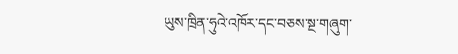ཡུས་ཁྲིན་ཧུའེ་འཁོར་དང་བཅས་སྔ་གཞུག་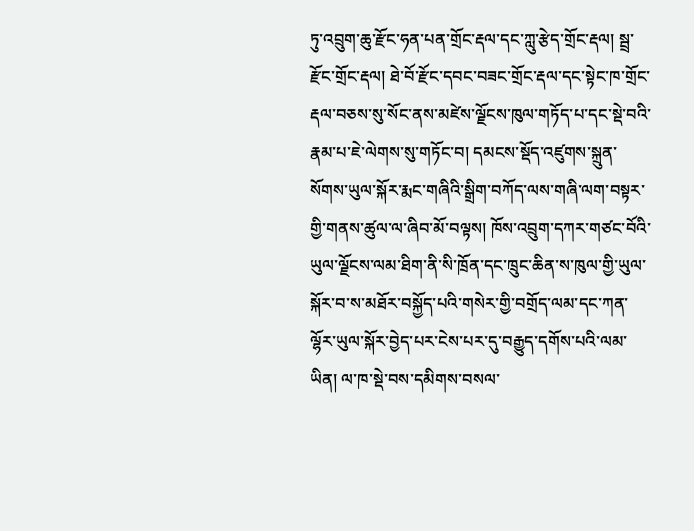ཏུ་འབྲུག་ཆུ་རྫོང་ཧན་པན་གྲོང་རྡལ་དང་ཀླུ་རྩེད་གྲོང་རྡལ། སྦྲ་རྫོང་གྲོང་རྡལ། ཐེ་བོ་རྫོང་དབང་བཟང་གྲོང་རྡལ་དང་སྟེང་ཁ་གྲོང་རྡལ་བཅས་སུ་སོང་ནས་མཛེས་ལྗོངས་ཁུལ་གཏོད་པ་དང་སྡེ་བའི་རྣམ་པ་ཇེ་ལེགས་སུ་གཏོང་བ། དམངས་སྡོད་འཛུགས་སྐྲུན་སོགས་ཡུལ་སྐོར་རྨང་གཞིའི་སྒྲིག་བཀོད་ལས་གཞི་ལག་བསྟར་གྱི་གནས་ཚུལ་ལ་ཞིབ་མོ་བལྟས། ཁོས་འབྲུག་དཀར་གཙང་བོའི་ཡུལ་ལྗོངས་ལམ་ཐིག་ནི་སི་ཁྲོན་དང་ཁྲུང་ཆིན་ས་ཁུལ་གྱི་ཡུལ་སྐོར་བ་ས་མཐོར་བསྐྱོད་པའི་གསེར་གྱི་བགྲོད་ལམ་དང་ཀན་ལྷོར་ཡུལ་སྐོར་བྱེད་པར་ངེས་པར་དུ་བརྒྱུད་དགོས་པའི་ལམ་ཡིན། ལ་ཁ་སྡེ་བས་དམིགས་བསལ་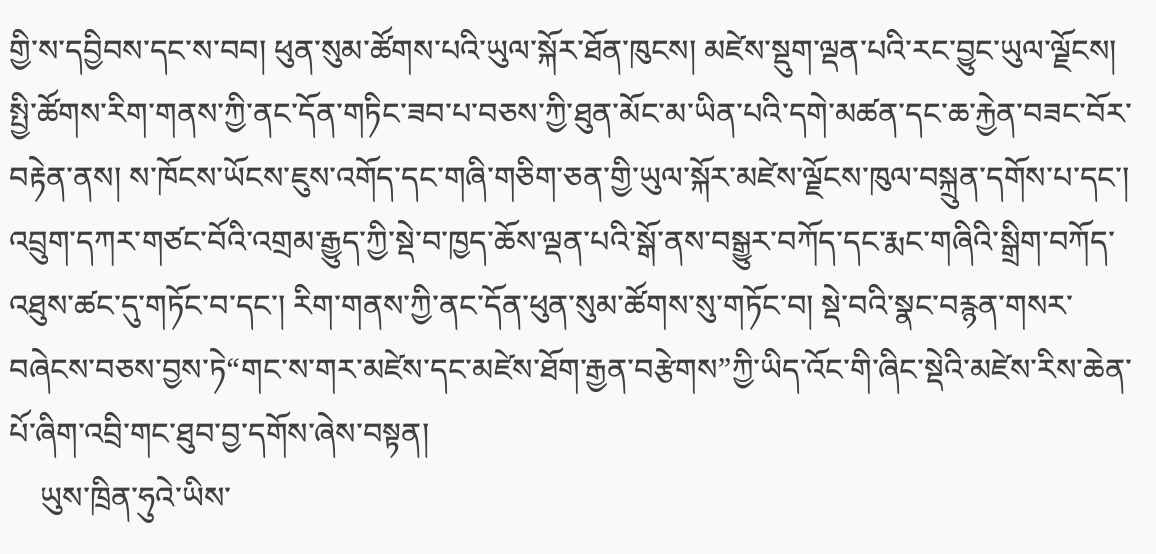གྱི་ས་དབྱིབས་དང་ས་བབ། ཕུན་སུམ་ཚོགས་པའི་ཡུལ་སྐོར་ཐོན་ཁུངས། མཛེས་སྡུག་ལྡན་པའི་རང་བྱུང་ཡུལ་ལྗོངས། སྤྱི་ཚོགས་རིག་གནས་ཀྱི་ནང་དོན་གཏིང་ཟབ་པ་བཅས་ཀྱི་ཐུན་མོང་མ་ཡིན་པའི་དགེ་མཚན་དང་ཆ་རྐྱེན་བཟང་བོར་བརྟེན་ནས། ས་ཁོངས་ཡོངས་ཇུས་འགོད་དང་གཞི་གཅིག་ཅན་གྱི་ཡུལ་སྐོར་མཛེས་ལྗོངས་ཁུལ་བསྐྲུན་དགོས་པ་དང་། འབྲུག་དཀར་གཙང་བོའི་འགྲམ་རྒྱུད་ཀྱི་སྡེ་བ་ཁྱད་ཆོས་ལྡན་པའི་སྒོ་ནས་བསྒྱུར་བཀོད་དང་རྨང་གཞིའི་སྒྲིག་བཀོད་འཐུས་ཚང་དུ་གཏོང་བ་དང་། རིག་གནས་ཀྱི་ནང་དོན་ཕུན་སུམ་ཚོགས་སུ་གཏོང་བ། སྡེ་བའི་སྣང་བརྙན་གསར་བཞེངས་བཅས་བྱས་ཏེ“གང་ས་གར་མཛེས་དང་མཛེས་ཐོག་རྒྱན་བརྩེགས”ཀྱི་ཡིད་འོང་གི་ཞིང་སྡེའི་མཛེས་རིས་ཆེན་པོ་ཞིག་འབྲི་གང་ཐུབ་བྱ་དགོས་ཞེས་བསྟན།
    ཡུས་ཁྲིན་ཧུའེ་ཡིས་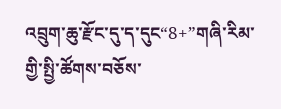འབྲུག་ཆུ་རྫོང་དུ་ད་དུང“8+”གཞི་རིམ་གྱི་སྤྱི་ཚོགས་བཅོས་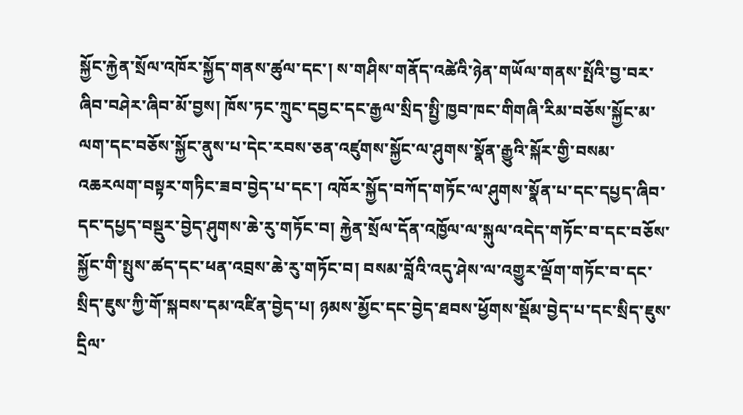སྐྱོང་རྐྱེན་སྲོལ་འཁོར་སྐྱོད་གནས་ཚུལ་དང་། ས་གཤིས་གནོད་འཚེའི་ཉེན་གཡོལ་གནས་སྤོའི་བྱ་བར་ཞིབ་བཤེར་ཞིབ་མོ་བྱས། ཁོས་ཏང་ཀྲུང་དབྱང་དང་རྒྱལ་སྲིད་སྤྱི་ཁྱབ་ཁང་གིགཞི་རིམ་བཅོས་སྐྱོང་མ་ལག་དང་བཅོས་སྐྱོང་ནུས་པ་དེང་རབས་ཅན་འཛུགས་སྐྱོང་ལ་ཤུགས་སྣོན་རྒྱུའི་སྐོར་གྱི་བསམ་འཆརལག་བསྟར་གཏིང་ཟབ་བྱེད་པ་དང་། འཁོར་སྐྱོད་བཀོད་གཏོང་ལ་ཤུགས་སྣོན་པ་དང་དཔྱད་ཞིབ་དང་དཔྱད་བསྡུར་བྱེད་ཤུགས་ཆེ་རུ་གཏོང་བ། རྐྱེན་སྲོལ་དོན་འཁྱོལ་ལ་སྐུལ་འདེད་གཏོང་བ་དང་བཅོས་སྐྱོང་གི་སྤུས་ཚད་དང་ཕན་འབྲས་ཆེ་རུ་གཏོང་བ། བསམ་བློའི་འདུ་ཤེས་ལ་འགྱུར་ལྡོག་གཏོང་བ་དང་སྲིད་ཇུས་ཀྱི་གོ་སྐབས་དམ་འཛིན་བྱེད་པ། ཉམས་མྱོང་དང་བྱེད་ཐབས་ཕྱོགས་སྡོམ་བྱེད་པ་དང་སྲིད་ཇུས་དྲིལ་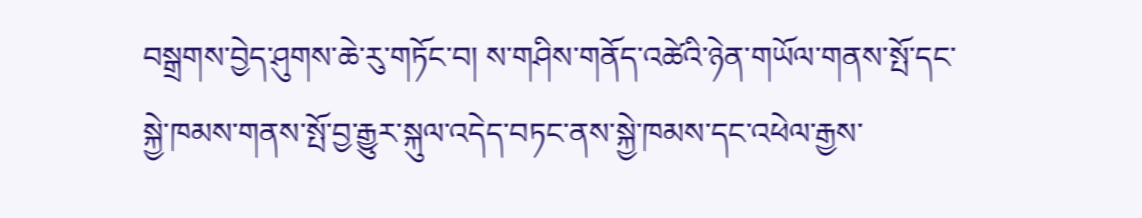བསྒྲགས་བྱེད་ཤུགས་ཆེ་རུ་གཏོང་བ། ས་གཤིས་གནོད་འཚེའི་ཉེན་གཡོལ་གནས་སྤོ་དང་སྐྱེ་ཁམས་གནས་སྤོ་བྱ་རྒྱུར་སྐུལ་འདེད་བཏང་ནས་སྐྱེ་ཁམས་དང་འཕེལ་རྒྱས་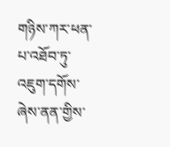གཉིས་ཀར་ཕན་པ་འཐོབ་ཏུ་འཇུག་དགོས་ཞེས་ནན་གྱིས་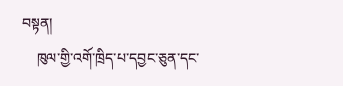བསྟན།
    ཁུལ་གྱི་འགོ་ཁྲིད་པ་དབྱང་ཅུན་དང་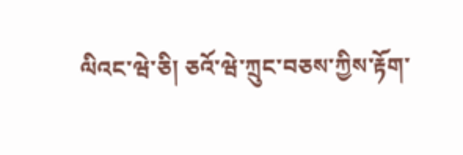ལིའང་ཝེ་ཅི། ཅའོ་ཝེ་ཀྲུང་བཅས་ཀྱིས་རྟོག་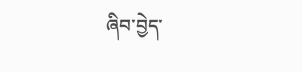ཞིབ་བྱེད་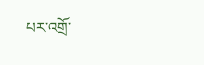པར་འགྲོ་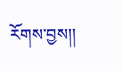རོགས་བྱས།།